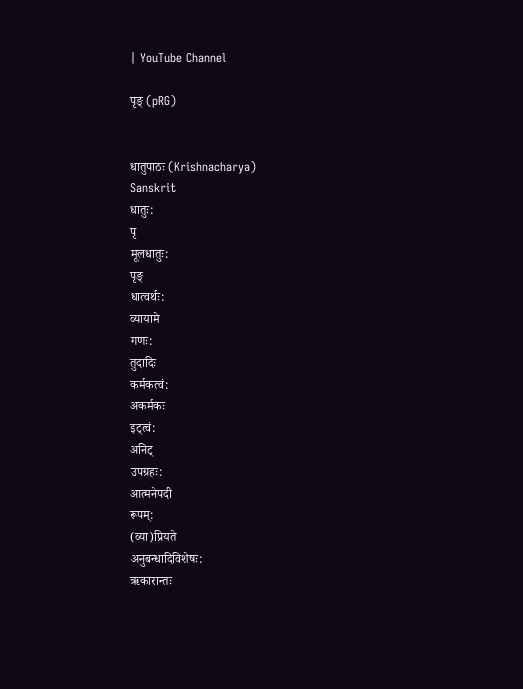| YouTube Channel

पृङ् (pRG)


धातुपाठः (Krishnacharya)
Sanskrit
धातुः:
पृ
मूलधातुः:
पृङ्
धात्वर्थः:
व्यायामे
गणः:
तुदादिः
कर्मकत्वं:
अकर्मकः
इट्त्वं:
अनिट्
उपग्रहः:
आत्मनेपदी
रूपम्:
(व्या)प्रियते
अनुबन्धादिविशेषः:
ऋकारान्तः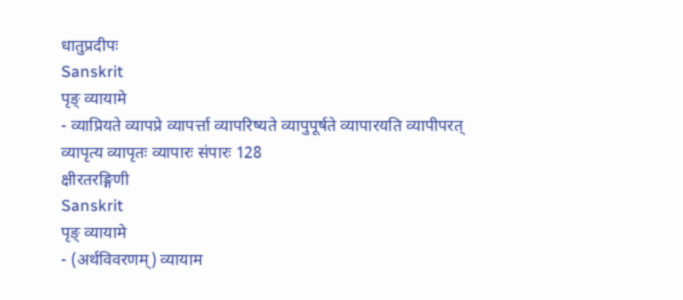धातुप्रदीपः
Sanskrit
पृङ् व्यायामे
- व्याप्रियते व्यापप्रे व्यापर्त्ता व्यापरिष्यते व्यापुपूर्षते व्यापारयति व्यापीपरत् व्यापृत्य व्यापृतः व्यापारः संपारः 128
क्षीरतरङ्गिणी
Sanskrit
पृङ् व्यायामे
- (अर्थविवरणम्) व्यायाम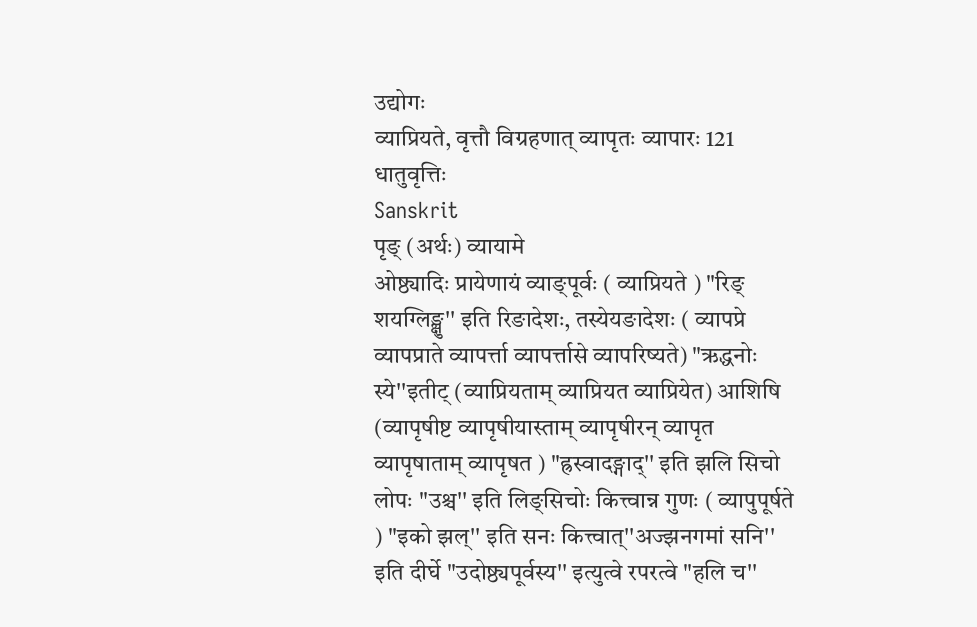उद्योगः
व्याप्रियते, वृत्तौ विग्रहणात् व्यापृतः व्यापारः 121
धातुवृत्तिः
Sanskrit
पृङ् (अर्थः) व्यायामे
ओष्ठ्यादिः प्रायेणायं व्याङ्पूर्वः ( व्याप्रियते ) "रिङ् शयग्लिङ्क्षु'' इति रिङादेशः, तस्येयङादेशः ( व्यापप्रे व्यापप्राते व्यापर्त्ता व्यापर्त्तासे व्यापरिष्यते) "ऋद्धनोः स्ये''इतीट् (व्याप्रियताम् व्याप्रियत व्याप्रियेत) आशिषि (व्यापृषीष्ट व्यापृषीयास्ताम् व्यापृषीरन् व्यापृत व्यापृषाताम् व्यापृषत ) "ह्रस्वादङ्गाद्'' इति झलि सिचो लोपः "उश्च'' इति लिङ्सिचोः कित्त्वान्न गुणः ( व्यापुपूर्षते ) "इको झल्'' इति सनः कित्त्वात्''अज्झनगमां सनि'' इति दीर्घे "उदोष्ठ्यपूर्वस्य'' इत्युत्वे रपरत्वे "हलि च''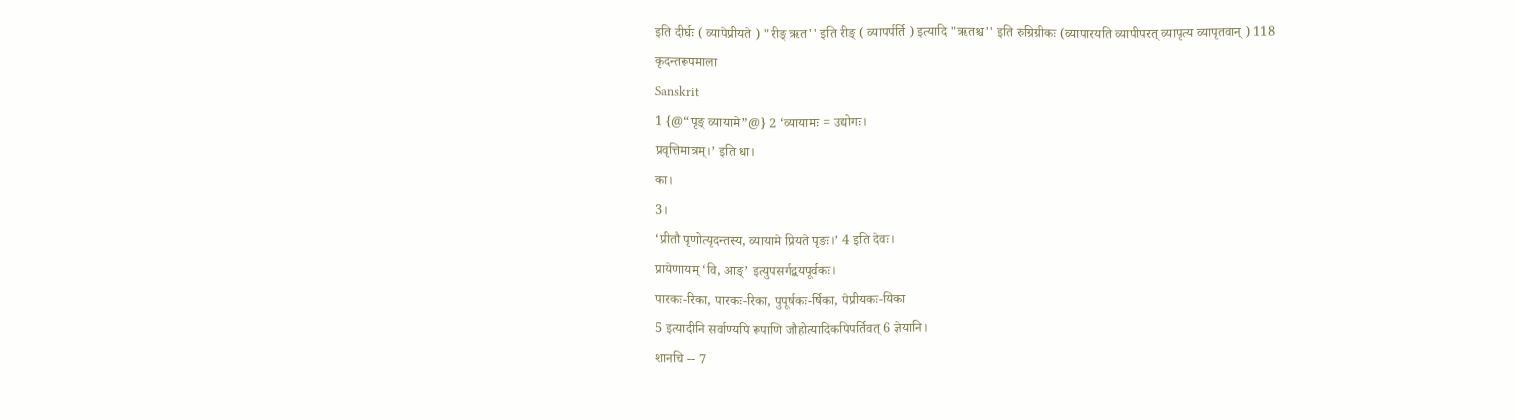इति दीर्घः ( व्यापेप्रीयते ) "रीङ् ऋत'' इति रीङ् ( व्यापर्पर्ति ) इत्यादि "ऋतश्च'' इति रुग्रिग्रीकः (व्यापारयति व्यापीपरत् व्यापृत्य व्यापृतवान् ) 118
कृदन्तरूपमाला
Sanskrit
1 {@“पृङ् व्यायामे”@} 2 ‘व्यायामः = उद्योगः।
प्रवृत्तिमात्रम्।’ इति धा।
का।
3।
‘प्रीतौ पृणोत्यृदन्तस्य, व्यायामे प्रियते पृङः।’ 4 इति देवः।
प्रायेणायम् ‘वि, आङ्’ इत्युपसर्गद्बयपूर्वकः।
पारकः-रिका, पारकः-रिका, पुपूर्षकः-र्षिका, पेप्रीयकः-यिका
5 इत्यादीनि सर्वाण्यपि रूपाणि जौहोत्यादिकपिपर्तिवत् 6 ज्ञेयानि।
शानचि -- 7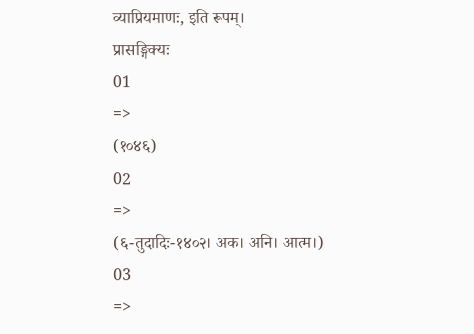व्याप्रियमाणः, इति रूपम्।
प्रासङ्गिक्यः
01
=>
(१०४६)
02
=>
(६-तुदादिः-१४०२। अक। अनि। आत्म।)
03
=>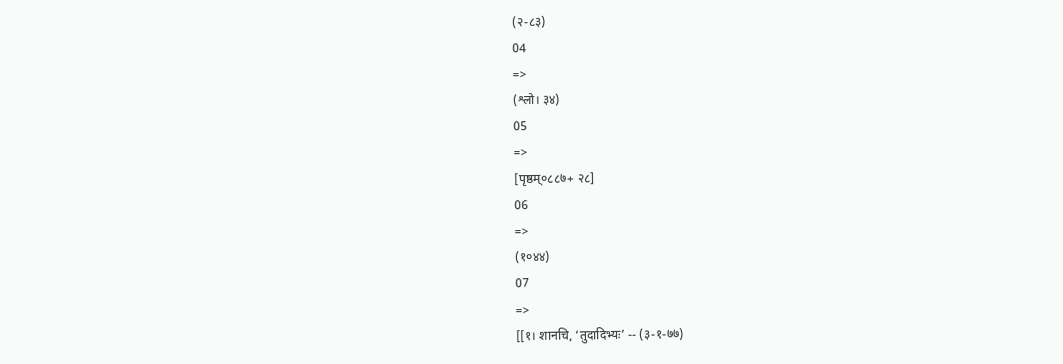(२-८३)
04
=>
(श्लो। ३४)
05
=>
[पृष्ठम्०८८७+ २८]
06
=>
(१०४४)
07
=>
[[१। शानचि, ‘तुदादिभ्यः’ -- (३-१-७७)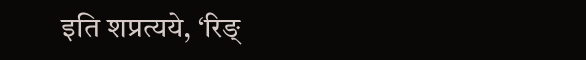इति शप्रत्यये, ‘रिङ्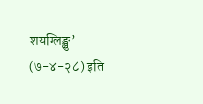शयग्लिङ्क्षु’ (७-४-२८) इति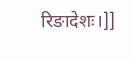रिङादेशः।]]